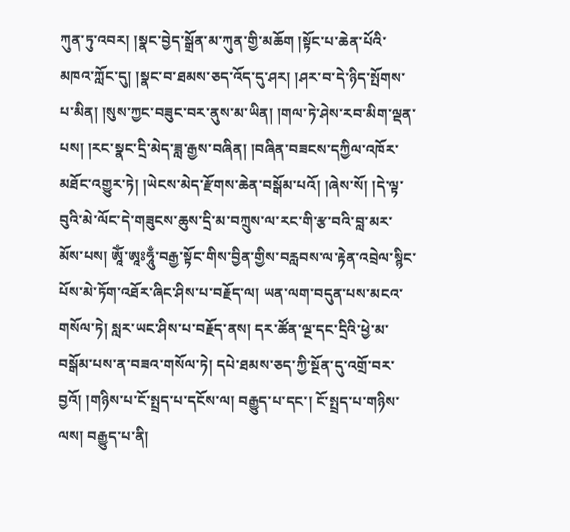ཀུན་ཏུ་འབར། །སྣང་བྱེད་སྒྲོན་མ་ཀུན་གྱི་མཆོག །སྟོང་པ་ཆེན་པོའི་མཁའ་ཀློང་དུ། །སྣང་བ་ཐམས་ཅད་འོད་དུ་ཤར། །ཤར་བ་དེ་ཉིད་སྤོགས་པ་མིན། །སུས་ཀྱང་བཟུང་བར་ནུས་མ་ཡིན། །གལ་ཏེ་ཤེས་རབ་མིག་ལྡན་པས། །རང་སྣང་དྲི་མེད་ཟླ་རྒྱས་བཞིན། །བཞིན་བཟངས་དཀྱིལ་འཁོར་མཐོང་འགྱུར་ཏེ། །ཡེངས་མེད་རྫོགས་ཆེན་བསྒོམ་པའོ། །ཞེས་སོ། །དེ་ལྟ་བུའི་མེ་ལོང་དེ་གཟུངས་ཆུས་དྲི་མ་བཀྲུས་ལ་རང་གི་རྩ་བའི་བླ་མར་མོས་པས། ཨཱོཾ་ཨཱཿཧཱུྃ་བརྒྱ་སྟོང་གིས་བྱིན་གྱིས་བརླབས་ལ་རྟེན་འབྲེལ་སྙིང་པོས་མེ་ཏོག་འཐོར་ཞིང་ཤིས་པ་བརྗོད་ལ། ཡན་ལག་བདུན་པས་མངའ་གསོལ་ཏེ། སླར་ཡང་ཤིས་པ་བརྗོད་ནས། དར་ཚོན་ལྔ་དང་དྲིའི་ཕྱེ་མ་བསྒོམ་པས་ན་བཟའ་གསོལ་ཏེ། དཔེ་ཐམས་ཅད་ཀྱི་སྔོན་དུ་འགྲོ་བར་བྱའོ། །གཉིས་པ་ངོ་སྤྲད་པ་དངོས་ལ། བརྒྱུད་པ་དང་། ངོ་སྤྲད་པ་གཉིས་ལས། བརྒྱུད་པ་ནི།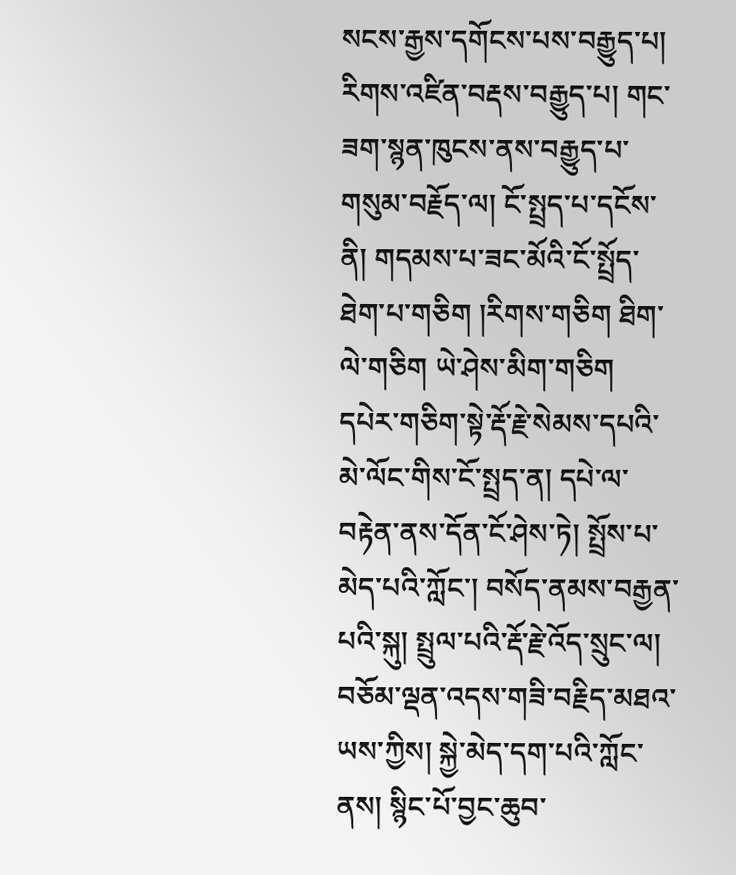སངས་རྒྱས་དགོངས་པས་བརྒྱུད་པ། རིགས་འཛིན་བརྡས་བརྒྱུད་པ། གང་ཟག་སྙན་ཁུངས་ནས་བརྒྱུད་པ་གསུམ་བརྗོད་ལ། ངོ་སྤྲད་པ་དངོས་ནི། གདམས་པ་ཟང་མོའི་ངོ་སྤྲོད་ཐེག་པ་གཅིག །རིགས་གཅིག ཐིག་ལེ་གཅིག ཡེ་ཤེས་མིག་གཅིག དཔེར་གཅིག་སྟེ་རྡོ་རྗེ་སེམས་དཔའི་མེ་ལོང་གིས་ངོ་སྤྲད་ན། དཔེ་ལ་བརྟེན་ནས་དོན་ངོ་ཤེས་ཏེ། སྤྲོས་པ་མེད་པའི་ཀློང་། བསོད་ནམས་བརྒྱན་པའི་སྐུ། སྤྲུལ་པའི་རྡོ་རྗེ་འོད་སྲུང་ལ། བཅོམ་ལྡན་འདས་གཟི་བརྗིད་མཐའ་ཡས་ཀྱིས། སྐྱེ་མེད་དག་པའི་ཀློང་ནས། སྙིང་པོ་བྱང་ཆུབ་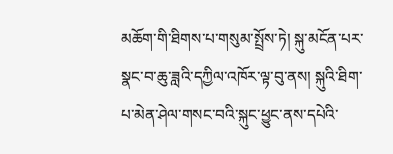མཆོག་གི་ཐིགས་པ་གསུམ་སྤྲོས་ཏེ། སྐུ་མངོན་པར་སྣང་བ་ཆུ་ཟླའི་དཀྱིལ་འཁོར་ལྟ་བུ་ནས། སྐུའི་ཐིག་པ་མེན་ཤེལ་གསང་བའི་སྐུང་ཕྱུང་ནས་དཔེའི་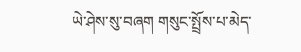ཡེ་ཤེས་སུ་བཞག གསུང་སྤྲོས་པ་མེད་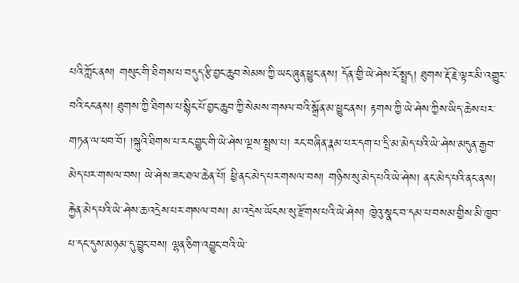པའི་ཀློང་ནས། གསུང་གི་ཐིགས་པ་བདུད་རྩི་བྱང་ཆུབ་སེམས་ཀྱི་ཡང་ཞུན་ཕྱུང་ནས། དོན་གྱི་ཡེ་ཤེས་ངོ་སྤྲད། ཐུགས་རྡོ་རྗེ་ལྟར་མི་འགྱུར་བའི་ངང་ནས། ཐུགས་ཀྱི་ཐིགས་པ་སྙིང་པོ་བྱང་ཆུབ་ཀྱི་སེམས་གསལ་བའི་སྒྲོན་མ་ཕྱུང་ནས། རྟགས་ཀྱི་ཡེ་ཤེས་ཀྱིས་ཡིད་ཆེས་པར་གཏན་ལ་ཕབ་བོ། །སྐུའི་ཐིགས་པ་རང་བྱུང་གི་ཡེ་ཤེས་ལྔས་སྤྲས་པ། རང་བཞིན་རྣམ་པར་དག་པ་དྲི་མ་མེད་པའི་ཡེ་ཤེས་མདུན་རྒྱབ་མེད་པར་གསལ་བས། ཡེ་ཤེས་ཟང་ཐལ་ཆེན་པོ། ཕྱི་ནང་མེད་པར་གསལ་བས། གཉིས་སུ་མེད་པའི་ཡེ་ཤེས། ནང་མེད་པའི་ནང་ནས། རྐྱེན་མེད་པའི་ཡེ་ཤེས་ཆ་འདྲེས་པར་གསལ་བས། མ་འདྲེས་ཡོངས་སུ་རྫོགས་པའི་ཡེ་ཤེས། ཁྱེའུ་སྣང་བ་དམ་པ་བསམ་གྱིས་མི་ཁྱབ་པ་དང་དུས་མཉམ་དུ་བྱུང་བས། ལྷན་ཅིག་འབྱུང་བའི་ཡེ་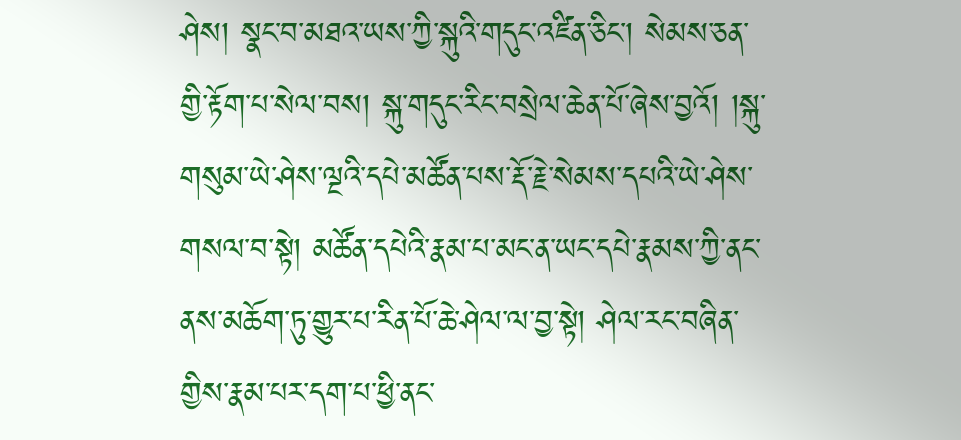ཤེས། སྣང་བ་མཐའ་ཡས་ཀྱི་སྐུའི་གདུང་འཛིན་ཅིང་། སེམས་ཅན་གྱི་རྟོག་པ་སེལ་བས། སྐུ་གདུང་རིང་བསྲེལ་ཆེན་པོ་ཞེས་བྱའོ། །སྐུ་གསུམ་ཡེ་ཤེས་ལྔའི་དཔེ་མཚོན་པས་རྡོ་རྗེ་སེམས་དཔའི་ཡེ་ཤེས་གསལ་བ་སྟེ། མཚོན་དཔེའི་རྣམ་པ་མང་ན་ཡང་དཔེ་རྣམས་ཀྱི་ནང་ནས་མཆོག་ཏུ་གྱུར་པ་རིན་པོ་ཆེ་ཤེལ་ལ་བྱ་སྟེ། ཤེལ་རང་བཞིན་གྱིས་རྣམ་པར་དག་པ་ཕྱི་ནང་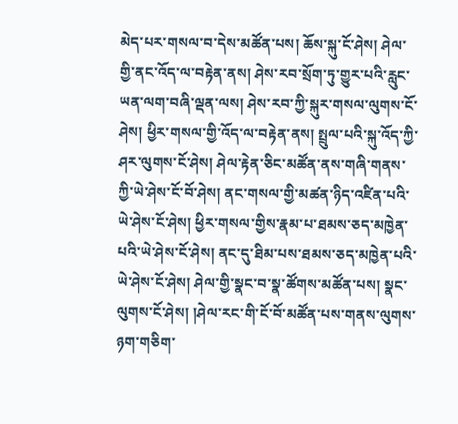མེད་པར་གསལ་བ་དེས་མཚོན་པས། ཆོས་སྐུ་ངོ་ཤེས། ཤེལ་གྱི་ནང་འོད་ལ་བརྟེན་ནས། ཤེས་རབ་སྲོག་ཏུ་གྱུར་པའི་རླུང་ཡན་ལག་བཞི་ལྡན་ལས། ཤེས་རབ་ཀྱི་སྐུར་གསལ་ལུགས་ངོ་ཤེས། ཕྱིར་གསལ་གྱི་འོད་ལ་བརྟེན་ནས། སྤྲུལ་པའི་སྐུ་འོད་ཀྱི་ཤར་ལུགས་ངོ་ཤེས། ཤེལ་རྟེན་ཅིང་མཚོན་ནས་གཞི་གནས་ཀྱི་ཡེ་ཤེས་ངོ་བོ་ཤེས། ནང་གསལ་གྱི་མཚན་ཉིད་འཛིན་པའི་ཡེ་ཤེས་ངོ་ཤེས། ཕྱིར་གསལ་གྱིས་རྣམ་པ་ཐམས་ཅད་མཁྱེན་པའི་ཡེ་ཤེས་ངོ་ཤེས། ནང་དུ་ཐིམ་པས་ཐམས་ཅད་མཁྱེན་པའི་ཡེ་ཤེས་ངོ་ཤེས། ཤེལ་གྱི་སྣང་བ་སྣ་ཚོགས་མཚོན་པས། སྣང་ལུགས་ངོ་ཤེས། །ཤེལ་རང་གི་ངོ་བོ་མཚོན་པས་གནས་ལུགས་ཉག་གཅིག་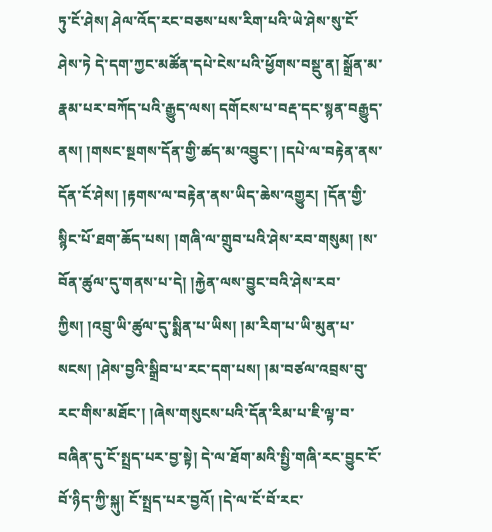ཏུ་ངོ་ཤེས། ཤེལ་འོད་རང་བཅས་པས་རིག་པའི་ཡེ་ཤེས་སུ་ངོ་ཤེས་ཏེ དེ་དག་ཀྱང་མཚོན་དཔེ་ངེས་པའི་ཕྱོགས་བསྡུ་ན། སྒྲོན་མ་རྣམ་པར་བཀོད་པའི་རྒྱུད་ལས། དགོངས་པ་བརྡ་དང་སྙན་བརྒྱུད་ནས། །གསང་སྔགས་དོན་གྱི་ཚད་མ་འབྱུང་། །དཔེ་ལ་བརྟེན་ནས་དོན་ངོ་ཤེས། །རྟགས་ལ་བརྟེན་ནས་ཡིད་ཆེས་འགྱུར། །དོན་གྱི་སྙིང་པོ་ཐག་ཆོད་པས། །གཞི་ལ་གྲུབ་པའི་ཤེས་རབ་གསུམ། །ས་བོན་ཚུལ་དུ་གནས་པ་དེ། །རྐྱེན་ལས་བྱུང་བའི་ཤེས་རབ་ཀྱིས། །འབྲུ་ཡི་ཚུལ་དུ་སྨིན་པ་ཡིས། །མ་རིག་པ་ཡི་མུན་པ་སངས། །ཤེས་བྱའི་སྒྲིབ་པ་རང་དག་པས། །མ་བཙལ་འབྲས་བུ་རང་གིས་མཐོང་། །ཞེས་གསུངས་པའི་དོན་རིམ་པ་ཇི་ལྟ་བ་བཞིན་དུ་ངོ་སྤྲད་པར་བྱ་སྟེ། དེ་ལ་ཐོག་མའི་སྤྱི་གཞི་རང་བྱུང་ངོ་བོ་ཉིད་ཀྱི་སྐུ། ངོ་སྤྲད་པར་བྱའོ། །དེ་ལ་ངོ་བོ་རང་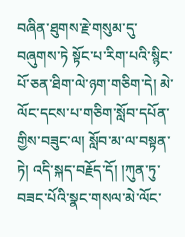བཞིན་ཐུགས་རྗེ་གསུམ་དུ་བཞུགས་ཏེ སྟོང་པ་རིག་པའི་སྙིང་པོ་ཅན་ཐིག་ལེ་ཉག་གཅིག་དེ། མེ་ལོང་དངས་པ་གཅིག་སློབ་དཔོན་གྱིས་བཟུང་ལ། སློབ་མ་ལ་བསྟན་ཏེ། འདི་སྐད་བརྗོད་དོ། །ཀུན་ཏུ་བཟང་པོའི་སྣང་གསལ་མེ་ལོང་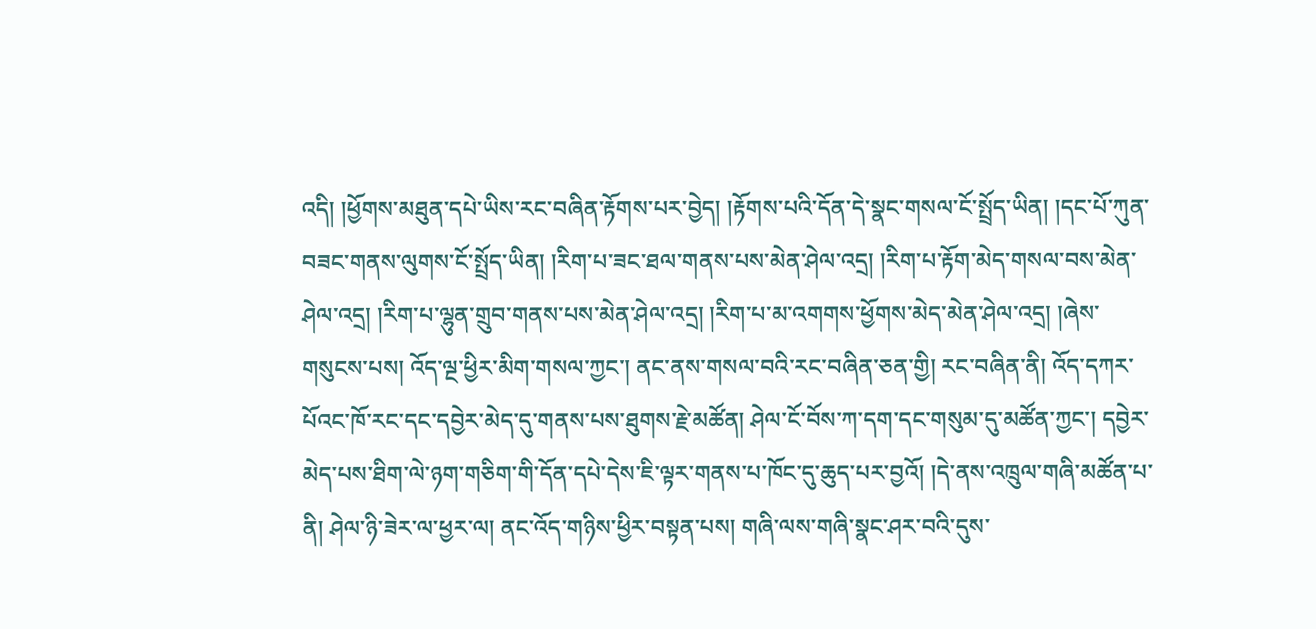འདི། །ཕྱོགས་མཐུན་དཔེ་ཡིས་རང་བཞིན་རྟོགས་པར་བྱེད། །རྟོགས་པའི་དོན་དེ་སྣང་གསལ་ངོ་སྤྲོད་ཡིན། །དང་པོ་ཀུན་བཟང་གནས་ལུགས་ངོ་སྤྲོད་ཡིན། །རིག་པ་ཟང་ཐལ་གནས་པས་མེན་ཤེལ་འདྲ། །རིག་པ་རྟོག་མེད་གསལ་བས་མེན་ཤེལ་འདྲ། །རིག་པ་ལྷུན་གྲུབ་གནས་པས་མེན་ཤེལ་འདྲ། །རིག་པ་མ་འགགས་ཕྱོགས་མེད་མེན་ཤེལ་འདྲ། །ཞེས་གསུངས་པས། འོད་ལྔ་ཕྱིར་མིག་གསལ་ཀྱང་། ནང་ནས་གསལ་བའི་རང་བཞིན་ཅན་གྱི། རང་བཞིན་ནི། འོད་དཀར་པོའང་ཁོ་རང་དང་དབྱེར་མེད་དུ་གནས་པས་ཐུགས་རྗེ་མཚོན། ཤེལ་ངོ་བོས་ཀ་དག་དང་གསུམ་དུ་མཚོན་ཀྱང་། དབྱེར་མེད་པས་ཐིག་ལེ་ཉག་གཅིག་གི་དོན་དཔེ་དེས་ཇི་ལྟར་གནས་པ་ཁོང་དུ་ཆུད་པར་བྱའོ། །དེ་ནས་འཁྲུལ་གཞི་མཚོན་པ་ནི། ཤེལ་ཉི་ཟེར་ལ་ཕྱར་ལ། ནང་འོད་གཉིས་ཕྱིར་བསྟན་པས། གཞི་ལས་གཞི་སྣང་ཤར་བའི་དུས་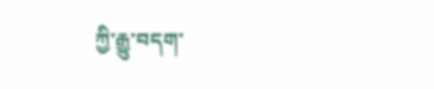ཀྱི་རྒྱུ་བདག་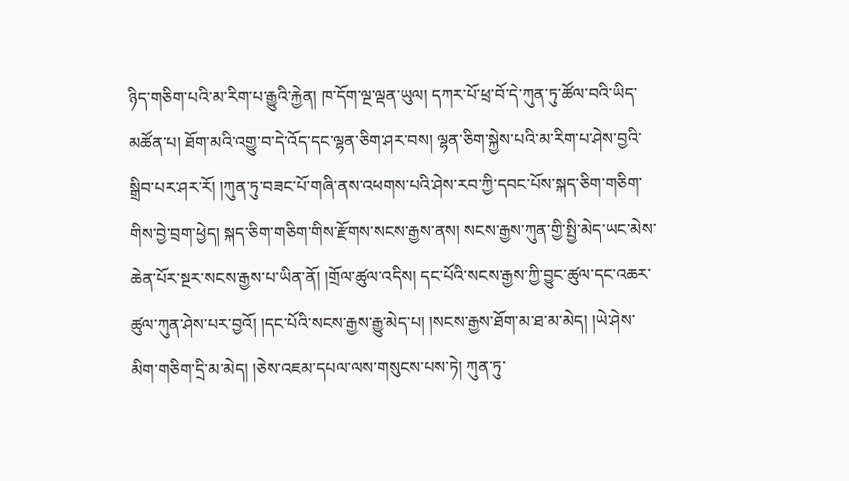ཉིད་གཅིག་པའི་མ་རིག་པ་རྒྱུའི་རྐྱེན། ཁ་དོག་ལྔ་ལྡན་ཡུལ། དཀར་པོ་ཕྲ་བོ་དེ་ཀུན་ཏུ་ཚོལ་བའི་ཡིད་མཚོན་པ། ཐོག་མའི་འགྱུ་བ་དེ་འོད་དང་ལྷན་ཅིག་ཤར་བས། ལྷན་ཅིག་སྐྱེས་པའི་མ་རིག་པ་ཤེས་བྱའི་སྒྲིབ་པར་ཤར་རོ། །ཀུན་ཏུ་བཟང་པོ་གཞི་ནས་འཕགས་པའི་ཤེས་རབ་ཀྱི་དབང་པོས་སྐད་ཅིག་གཅིག་གིས་བྱེ་བྲག་ཕྱེད། སྐད་ཅིག་གཅིག་གིས་རྫོགས་སངས་རྒྱས་ནས། སངས་རྒྱས་ཀུན་གྱི་སྤྱི་མེད་ཡང་མེས་ཆེན་པོར་སྔར་སངས་རྒྱས་པ་ཡིན་ནོ། །གྲོལ་ཚུལ་འདིས། དང་པོའི་སངས་རྒྱས་ཀྱི་བྱུང་ཚུལ་དང་འཆར་ཚུལ་ཀུན་ཤེས་པར་བྱའོ། །དང་པོའི་སངས་རྒྱས་རྒྱུ་མེད་པ། །སངས་རྒྱས་ཐོག་མ་ཐ་མ་མེད། །ཡེ་ཤེས་མིག་གཅིག་དྲི་མ་མེད། །ཅེས་འཇམ་དཔལ་ལས་གསུངས་པས་ཏེ། ཀུན་ཏུ་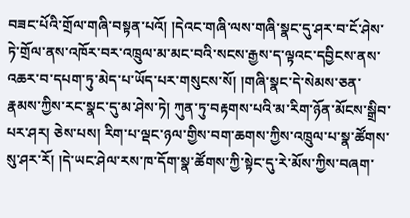བཟང་པོའི་གྲོལ་གཞི་བསྟན་པའོ། །དེའང་གཞི་ལས་གཞི་སྣང་དུ་ཤར་བ་ངོ་ཤེས་ཏེ་གྲོལ་ནས་འཁོར་བར་འཁྲུལ་མ་མང་བའི་སངས་རྒྱས་ད་ལྟའང་དབྱིངས་ནས་འཆར་བ་དཔག་ཏུ་མེད་པ་ཡོད་པར་གསུངས་སོ། །གཞི་སྣང་དེ་སེམས་ཅན་རྣམས་ཀྱིས་རང་སྣང་དུ་མ་ཤེས་ཏེ། ཀུན་ཏུ་བརྟགས་པའི་མ་རིག་ཉོན་མོངས་སྒྲིབ་པར་ཤར། ཅེས་པས། རིག་པ་ལྡང་ཉལ་གྱིས་བག་ཆགས་ཀྱིས་འཁྲུལ་པ་སྣ་ཚོགས་སུ་ཤར་རོ། །དེ་ཡང་ཤེལ་རས་ཁ་དོག་སྣ་ཚོགས་ཀྱི་སྟེང་དུ་རེ་མོས་ཀྱིས་བཞག་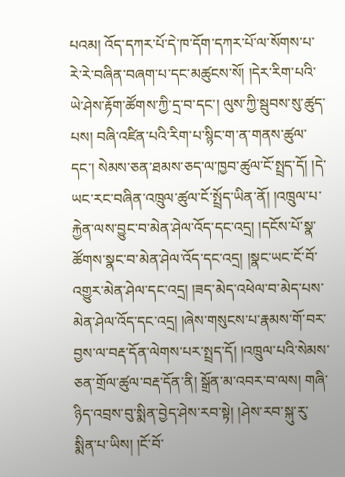པའམ། འོད་དཀར་པོ་དེ་ཁ་དོག་དཀར་པོ་ལ་སོགས་པ་རེ་རེ་བཞིན་བཞག་པ་དང་མཚུངས་སོ། །དེར་རིག་པའི་ཡེ་ཤེས་རྟོག་ཚོགས་ཀྱི་དྲ་བ་དང་། ལུས་ཀྱི་སྦུབས་སུ་ཚུད་པས། བཞི་འཛིན་པའི་རིག་པ་སྙིང་ག་ན་གནས་ཚུལ་དང་། སེམས་ཅན་ཐམས་ཅད་ལ་ཁྱབ་ཚུལ་ངོ་སྤྲད་དོ། །དེ་ཡང་རང་བཞིན་འཁྲུལ་ཚུལ་ངོ་སྤྲོད་ཡིན་ནོ། །འཁྲུལ་པ་རྐྱེན་ལས་བྱུང་བ་མེན་ཤེལ་འོད་དང་འདྲ། །དངོས་པོ་སྣ་ཚོགས་སྣང་བ་མེན་ཤེལ་འོད་དང་འདྲ། །སྣང་ཡང་ངོ་བོ་འགྱུར་མེན་ཤེལ་དང་འདྲ། །ཟད་མེད་འཕེལ་བ་མེད་པས་མེན་ཤེལ་འོད་དང་འདྲ། །ཞེས་གསུངས་པ་རྣམས་གོ་བར་བྱས་ལ་བརྡ་དོན་ལེགས་པར་སྤྲད་དོ། །འཁྲུལ་པའི་སེམས་ཅན་གྲོལ་ཚུལ་བརྡ་དོན་ནི། སྒྲོན་མ་འབར་བ་ལས། གཞི་ཉིད་འབྲས་བུ་སྨིན་བྱེད་ཤེས་རབ་སྟེ། །ཤེས་རབ་སྐུ་རུ་སྨིན་པ་ཡིས། །ངོ་བོ་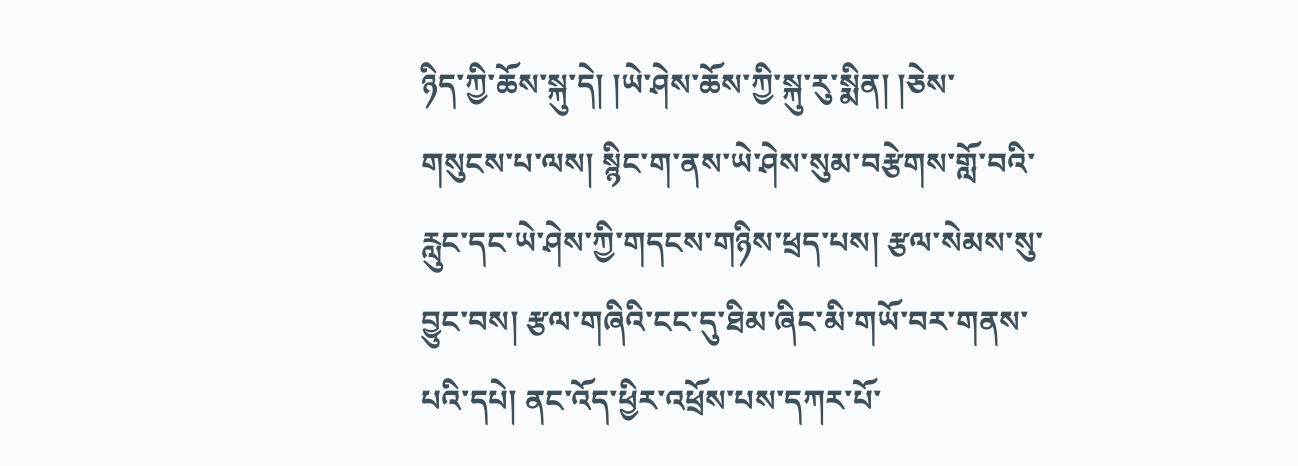ཉིད་ཀྱི་ཆོས་སྐུ་དེ། །ཡེ་ཤེས་ཆོས་ཀྱི་སྐུ་རུ་སྨིན། །ཅེས་གསུངས་པ་ལས། སྙིང་ག་ནས་ཡེ་ཤེས་སུམ་བརྩེགས་གློ་བའི་རླུང་དང་ཡེ་ཤེས་ཀྱི་གདངས་གཉིས་ཕྲད་པས། རྩལ་སེམས་སུ་བྱུང་བས། རྩལ་གཞིའི་ངང་དུ་ཐིམ་ཞིང་མི་གཡོ་བར་གནས་པའི་དཔེ། ནང་འོད་ཕྱིར་འཕྲོས་པས་དཀར་པོ་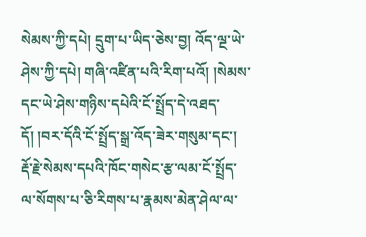སེམས་ཀྱི་དཔེ། དྲུག་པ་ཡིད་ཅེས་བྱ། འོད་ལྔ་ཡེ་ཤེས་ཀྱི་དཔེ། གཞི་འཛིན་པའི་རིག་པའོ། །སེམས་དང་ཡེ་ཤེས་གཉིས་དཔེའི་ངོ་སྤྲོད་དེ་འཐད་དོ། །བར་དོའི་ངོ་སྤྲོད་སྒྲ་འོད་ཟེར་གསུམ་དང་། རྡོ་རྗེ་སེམས་དཔའི་ཁོང་གསེང་རྩ་ལམ་ངོ་སྤྲོད་ལ་སོགས་པ་ཅི་རིགས་པ་རྣམས་མེན་ཤེལ་ལ་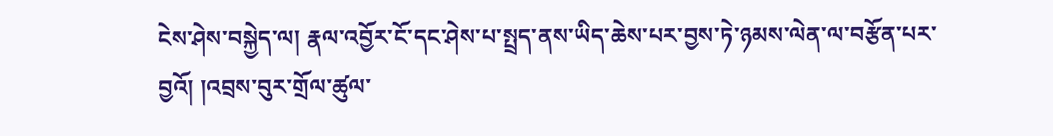ངེས་ཤེས་བསྐྱེད་ལ། རྣལ་འབྱོར་ངོ་དང་ཤེས་པ་སྤྲད་ནས་ཡིད་ཆེས་པར་བྱས་ཏེ་ཉམས་ལེན་ལ་བརྩོན་པར་བྱའོ། །འབྲས་བུར་གྲོལ་ཚུལ་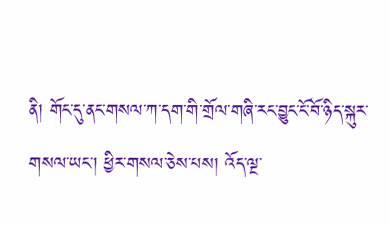ནི། གོང་དུ་ནང་གསལ་ཀ་དག་གི་གྲོལ་གཞི་རང་བྱུང་ངོ་བོ་ཉིད་སྐུར་གསལ་ཡང་། ཕྱིར་གསལ་ཅེས་པས། འོད་ལྔ་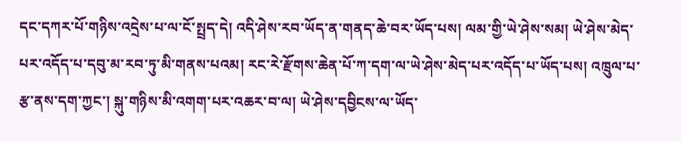དང་དཀར་པོ་གཉིས་འདྲེས་པ་ལ་ངོ་སྤྲད་དེ། འདི་ཤེས་རབ་ཡོད་ན་གནད་ཆེ་བར་ཡོད་པས། ལམ་གྱི་ཡེ་ཤེས་སམ། ཡེ་ཤེས་མེད་པར་འདོད་པ་དབུ་མ་རབ་ཏུ་མི་གནས་པའམ། རང་རེ་རྫོགས་ཆེན་པོ་ཀ་དག་ལ་ཡེ་ཤེས་མེད་པར་འདོད་པ་ཡོད་པས། འཁྲུལ་པ་རྩ་ནས་དག་ཀྱང་། སྐུ་གཉིས་མི་འགག་པར་འཆར་བ་ལ། ཡེ་ཤེས་དབྱིངས་ལ་ཡོད་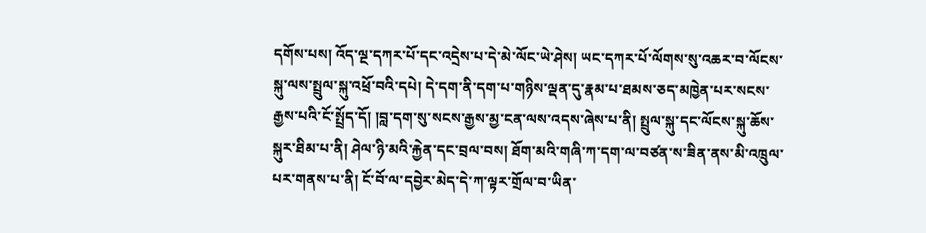དགོས་པས། འོད་ལྔ་དཀར་པོ་དང་འདྲེས་པ་དེ་མེ་ལོང་ཡེ་ཤེས། ཡང་དཀར་པོ་ལོགས་སུ་འཆར་བ་ལོངས་སྐུ་ལས་སྤྲུལ་སྐུ་འཕྲོ་བའི་དཔེ། དེ་དག་ནི་དག་པ་གཉིས་ལྡན་དུ་རྣམ་པ་ཐམས་ཅད་མཁྱེན་པར་སངས་རྒྱས་པའི་ངོ་སྤྲོད་དོ། །བླ་དག་སུ་སངས་རྒྱས་མྱ་ངན་ལས་འདས་ཞེས་པ་ནི། སྤྲུལ་སྐུ་དང་ལོངས་སྐུ་ཆོས་སྐུར་ཐིམ་པ་ནི། ཤེལ་ཉི་མའི་རྐྱེན་དང་བྲལ་བས། ཐོག་མའི་གཞི་ཀ་དག་ལ་བཙན་ས་ཟིན་ནས་མི་འཁྲུལ་པར་གནས་པ་ནི། ངོ་བོ་ལ་དབྱེར་མེད་དེ་ཀ་ལྟར་གྲོལ་བ་ཡིན་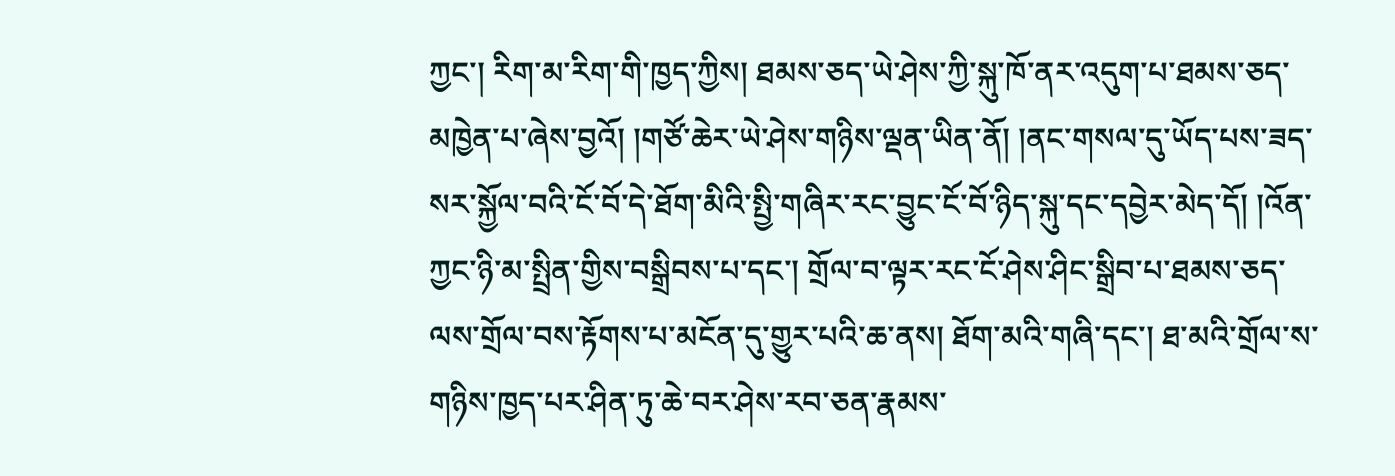ཀྱང་། རིག་མ་རིག་གི་ཁྱད་ཀྱིས། ཐམས་ཅད་ཡེ་ཤེས་ཀྱི་སྐུ་ཁོ་ནར་འདུག་པ་ཐམས་ཅད་མཁྱེན་པ་ཞེས་བྱའོ། །གཙོ་ཆེར་ཡེ་ཤེས་གཉིས་ལྡན་ཡིན་ནོ། །ནང་གསལ་དུ་ཡོད་པས་ཟད་སར་སྐྱོལ་བའི་ངོ་བོ་དེ་ཐོག་མིའི་སྤྱི་གཞིར་རང་བྱུང་ངོ་བོ་ཉིད་སྐུ་དང་དབྱེར་མེད་དོ། །འོན་ཀྱང་ཉི་མ་སྤྲིན་གྱིས་བསྒྲིབས་པ་དང་། གྲོལ་བ་ལྟར་རང་ངོ་ཤེས་ཤིང་སྒྲིབ་པ་ཐམས་ཅད་ལས་གྲོལ་བས་རྟོགས་པ་མངོན་དུ་གྱུར་པའི་ཆ་ནས། ཐོག་མའི་གཞི་དང་། ཐ་མའི་གྲོལ་ས་གཉིས་ཁྱད་པར་ཤིན་ཏུ་ཆེ་བར་ཤེས་རབ་ཅན་རྣམས་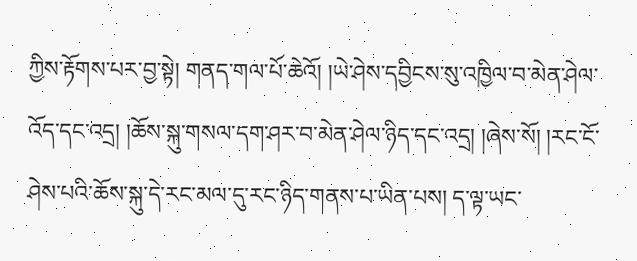ཀྱིས་རྟོགས་པར་བྱ་སྟེ། གནད་གལ་པོ་ཆེའོ། །ཡེ་ཤེས་དབྱིངས་སུ་འཁྱིལ་བ་མེན་ཤེལ་འོད་དང་འདྲ། །ཆོས་སྐུ་གསལ་དག་ཤར་བ་མེན་ཤེལ་ཉིད་དང་འདྲ། །ཞེས་སོ། །རང་ངོ་ཤེས་པའི་ཆོས་སྐུ་དེ་རང་མལ་དུ་རང་ཉིད་གནས་པ་ཡིན་པས། ད་ལྟ་ཡང་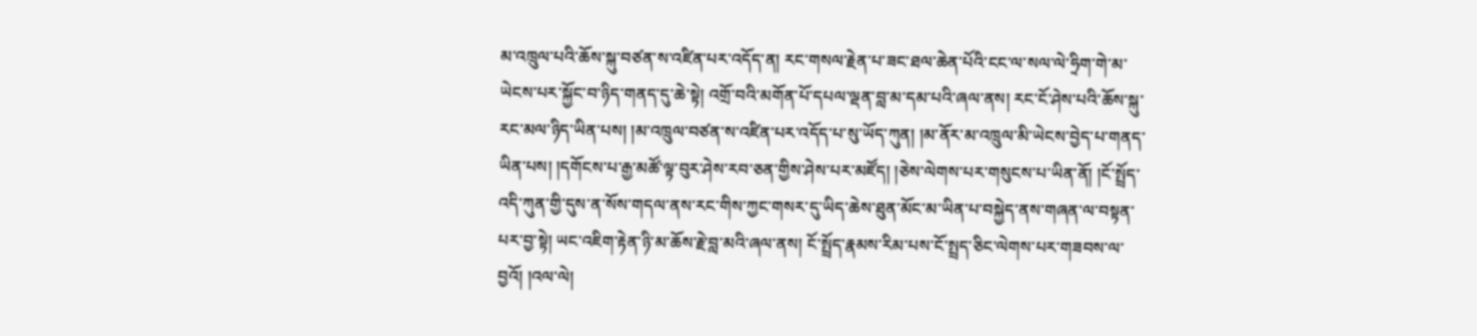མ་འཁྲུལ་པའི་ཆོས་སྐུ་བཙན་ས་འཛིན་པར་འདོད་ན། རང་གསལ་རྗེན་པ་ཟང་ཐལ་ཆེན་པོའི་ངང་ལ་སལ་ལེ་ཧྲིག་གེ་མ་ཡེངས་པར་སྐྱོང་བ་ཉིད་གནད་དུ་ཆེ་སྟེ། འགྲོ་བའི་མགོན་པོ་དཔལ་ལྡན་བླ་མ་དམ་པའི་ཞལ་ནས། རང་ངོ་ཤེས་པའི་ཆོས་སྐུ་རང་མལ་ཉིད་ཡིན་པས། །མ་འཁྲུལ་བཙན་ས་འཛིན་པར་འདོད་པ་སུ་ཡོད་ཀུན། །མ་ནོར་མ་འཁྲུལ་མི་ཡེངས་བྱེད་པ་གནད་ཡིན་པས། །དགོངས་པ་རྒྱ་མཚོ་ལྟ་བུར་ཤེས་རབ་ཅན་གྱིས་ཤེས་པར་མཛོད། །ཅེས་ལེགས་པར་གསུངས་པ་ཡིན་ནོ། །ངོ་སྤྲོད་འདི་ཀུན་གྱི་དུས་ན་སོས་གདལ་ནས་རང་གིས་ཀྱང་གསར་དུ་ཡིད་ཆེས་ཐུན་མོང་མ་ཡིན་པ་བསྐྱེད་ནས་གཞན་ལ་བསྟན་པར་བྱ་སྟེ། ཡང་འཇིག་རྟེན་ཉི་མ་ཆོས་རྗེ་བླ་མའི་ཞལ་ནས། ངོ་སྤྲོད་རྣམས་རིམ་པས་ངོ་སྤྲད་ཅིང་ལེགས་པར་གཟབས་ལ་བྱའོ། །འལ་ལེ།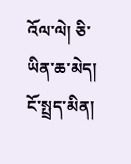འོལ་ལེ། ཅི་ཡིན་ཆ་མེད། ངོ་སྤྲད་མིན།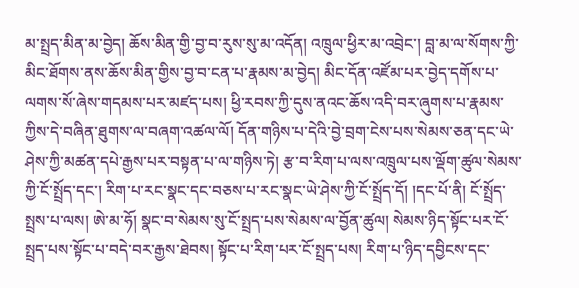མ་སྤྲད་མིན་མ་བྱེད། ཆོས་མིན་གྱི་བྱ་བ་རུས་སུ་མ་འདོན། འཁྲུལ་ཕྱིར་མ་འབྲེང་། བླ་མ་ལ་སོགས་ཀྱི་མིང་ཐོགས་ནས་ཆོས་མིན་གྱིས་བྱ་བ་ངན་པ་རྣམས་མ་བྱེད། མིང་དོན་འཛོམ་པར་བྱེད་དགོས་པ་ལགས་སོ་ཞེས་གདམས་པར་མཛད་པས། ཕྱི་རབས་ཀྱི་དུས་ནའང་ཆོས་འདི་བར་ཞུགས་པ་རྣམས་ཀྱིས་དེ་བཞིན་ཐུགས་ལ་བཞག་འཚལ་ལོ། དོན་གཉིས་པ་དེའི་བྱེ་བྲག་ངེས་པས་སེམས་ཅན་དང་ཡེ་ཤེས་ཀྱི་མཚན་དཔེ་རྒྱས་པར་བསྟན་པ་ལ་གཉིས་ཏེ། རྩ་བ་རིག་པ་ལས་འཁྲུལ་པས་ལྡོག་ཚུལ་སེམས་ཀྱི་ངོ་སྤྲོད་དང་། རིག་པ་རང་སྣང་དང་བཅས་པ་རང་སྣང་ཡེ་ཤེས་ཀྱི་ངོ་སྤྲོད་དོ། །དང་པོ་ནི། ངོ་སྤྲོད་སྤྲས་པ་ལས། ཨེ་མ་ཧོ། སྣང་བ་སེམས་སུ་ངོ་སྤྲད་པས་སེམས་ལ་བྱོན་ཚུལ། སེམས་ཉིད་སྟོང་པར་ངོ་སྤྲད་པས་སྟོང་པ་བདེ་བར་རྒྱས་ཐེབས། སྟོང་པ་རིག་པར་ངོ་སྤྲད་པས། རིག་པ་ཉིད་དབྱིངས་དང་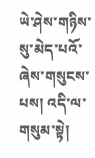ཡེ་ཤེས་གཉིས་སུ་མེད་པའོ་ཞེས་གསུངས་པས། འདི་ལ་གསུམ་སྟེ།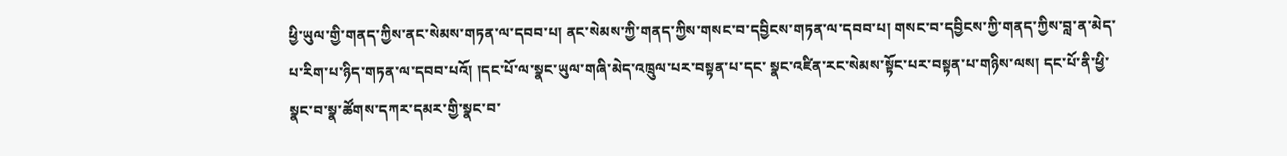ཕྱི་ཡུལ་གྱི་གནད་ཀྱིས་ནང་སེམས་གཏན་ལ་དབབ་པ། ནང་སེམས་ཀྱི་གནད་ཀྱིས་གསང་བ་དབྱིངས་གཏན་ལ་དབབ་པ། གསང་བ་དབྱིངས་ཀྱི་གནད་ཀྱིས་བླ་ན་མེད་པ་རིག་པ་ཉིད་གཏན་ལ་དབབ་པའོ། །དང་པོ་ལ་སྣང་ཡུལ་གཞི་མེད་འཁྲུལ་པར་བསྟན་པ་དང་ སྣང་འཛིན་རང་སེམས་སྟོང་པར་བསྟན་པ་གཉིས་ལས། དང་པོ་ནི་ཕྱི་སྣང་བ་སྣ་ཚོགས་དཀར་དམར་གྱི་སྣང་བ་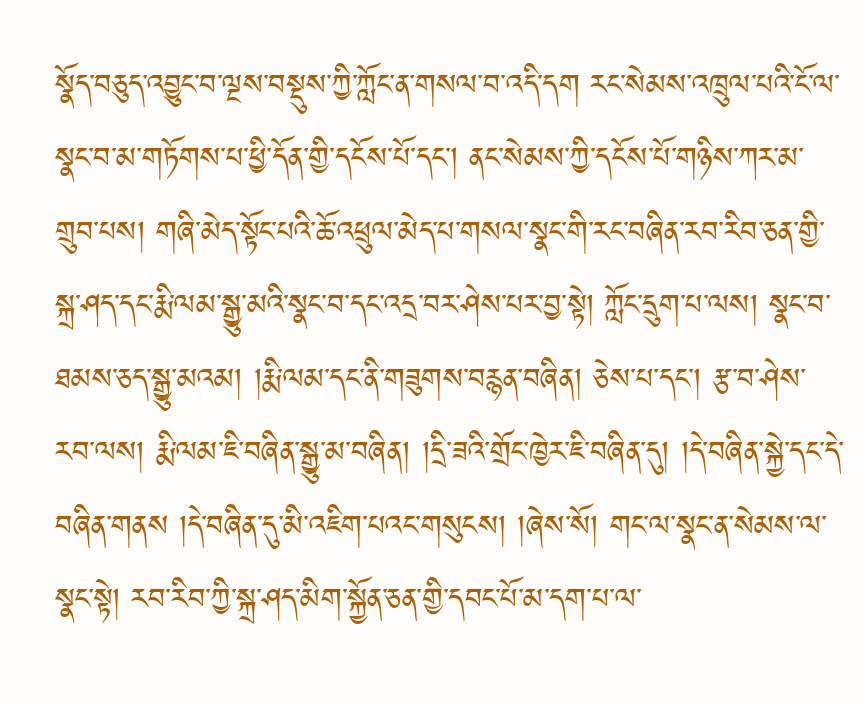སྣོད་བཅུད་འབྱུང་བ་ལྔས་བསྡུས་ཀྱི་ཀློང་ན་གསལ་བ་འདི་དག རང་སེམས་འཁྲུལ་པའི་ངོ་ལ་སྣང་བ་མ་གཏོགས་པ་ཕྱི་དོན་གྱི་དངོས་པོ་དང་། ནང་སེམས་ཀྱི་དངོས་པོ་གཉིས་ཀར་མ་གྲུབ་པས། གཞི་མེད་སྟོང་པའི་ཆོ་འཕྲུལ་མེད་པ་གསལ་སྣང་གི་རང་བཞིན་རབ་རིབ་ཅན་གྱི་སྐྲ་ཤད་དང་རྨི་ལམ་སྒྱུ་མའི་སྣང་བ་དང་འདྲ་བར་ཤེས་པར་བྱ་སྟེ། ཀློང་དྲུག་པ་ལས། སྣང་བ་ཐམས་ཅད་སྒྱུ་མའམ། །རྨི་ལམ་དང་ནི་གཟུགས་བརྙན་བཞིན། ཅེས་པ་དང་། རྩ་བ་ཤེས་རབ་ལས། རྨི་ལམ་ཇི་བཞིན་སྒྱུ་མ་བཞིན། །དྲི་ཟའི་གྲོང་ཁྱེར་ཇི་བཞིན་དུ། །དེ་བཞིན་སྐྱེ་དང་དེ་བཞིན་གནས །དེ་བཞིན་དུ་མི་འཇིག་པའང་གསུངས། །ཞེས་སོ། གང་ལ་སྣང་ན་སེམས་ལ་སྣང་སྟེ། རབ་རིབ་ཀྱི་སྐྲ་ཤད་མིག་སྐྱོན་ཅན་གྱི་དབང་པོ་མ་དག་པ་ལ་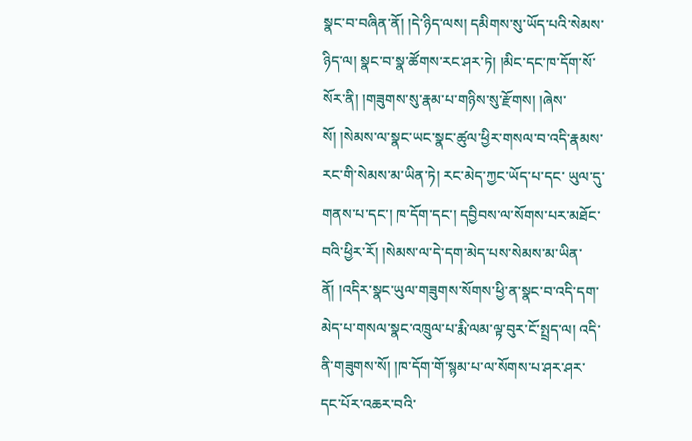སྣང་བ་བཞིན་ནོ། །དེ་ཉིད་ལས། དམིགས་སུ་ཡོད་པའི་སེམས་ཉིད་ལ། སྣང་བ་སྣ་ཚོགས་རང་ཤར་ཏེ། །མིང་དང་ཁ་དོག་སོ་སོར་ནི། །གཟུགས་སུ་རྣམ་པ་གཉིས་སུ་རྫོགས། །ཞེས་སོ། །སེམས་ལ་སྣང་ཡང་སྣང་ཚུལ་ཕྱིར་གསལ་བ་འདི་རྣམས་རང་གི་སེམས་མ་ཡིན་ཏེ། རང་མེད་ཀྱང་ཡོད་པ་དང་ ཡུལ་དུ་གནས་པ་དང་། ཁ་དོག་དང་། དབྱིབས་ལ་སོགས་པར་མཐོང་བའི་ཕྱིར་རོ། །སེམས་ལ་དེ་དག་མེད་པས་སེམས་མ་ཡིན་ནོ། །འདིར་སྣང་ཡུལ་གཟུགས་སོགས་ཕྱི་ན་སྣང་བ་འདི་དག་མེད་པ་གསལ་སྣང་འཁྲུལ་པ་རྨི་ལམ་ལྟ་བུར་ངོ་སྤྲད་ལ། འདི་ནི་གཟུགས་སོ། །ཁ་དོག་གོ་སྙམ་པ་ལ་སོགས་པ་ཤར་ཤར་དང་པོར་འཆར་བའི་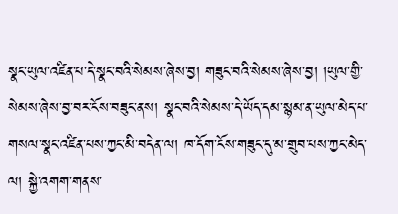སྣང་ཡུལ་འཛིན་པ་དེ་སྣང་བའི་སེམས་ཞེས་བྱ། གཟུང་བའི་སེམས་ཞེས་བྱ། །ཡུལ་གྱི་སེམས་ཞེས་བྱ་བར་ངོས་བཟུང་ནས། སྣང་བའི་སེམས་དེ་ཡོད་དམ་སྙམ་ན་ཡུལ་མེད་པ་གསལ་སྣང་འཛིན་པས་ཀྱང་མི་བདེན་ལ། ཁ་དོག་ངོས་གཟུང་དུ་མ་གྲུབ་པས་ཀྱང་མེད་ལ། སྐྱེ་འགག་གནས་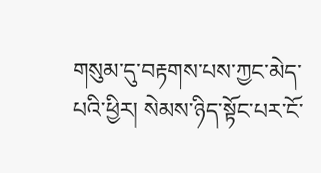གསུམ་དུ་བརྟགས་པས་ཀྱང་མེད་པའི་ཕྱིར། སེམས་ཉིད་སྟོང་པར་ངོ་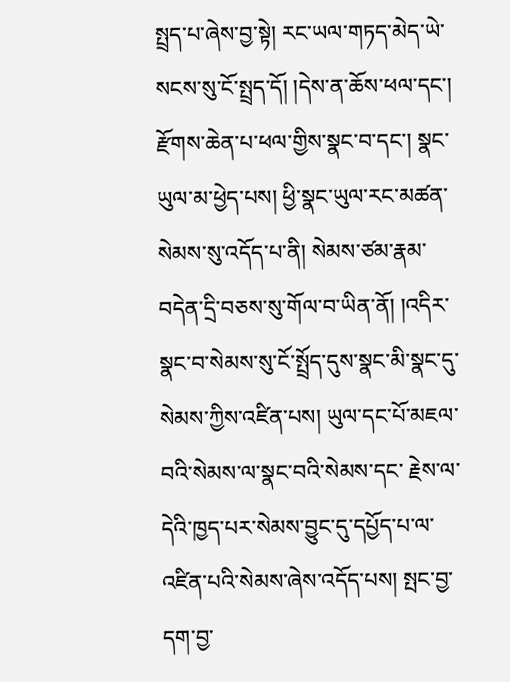སྤྲད་པ་ཞེས་བྱ་སྟེ། རང་ཡལ་གཏད་མེད་ཡེ་སངས་སུ་ངོ་སྤྲད་དོ། །དེས་ན་ཆོས་ཕལ་དང་། རྫོགས་ཆེན་པ་ཕལ་གྱིས་སྣང་བ་དང་། སྣང་ཡུལ་མ་ཕྱེད་པས། ཕྱི་སྣང་ཡུལ་རང་མཚན་སེམས་སུ་འདོད་པ་ནི། སེམས་ཙམ་རྣམ་བདེན་དྲི་བཅས་སུ་གོལ་བ་ཡིན་ནོ། །འདིར་སྣང་བ་སེམས་སུ་ངོ་སྤྲོད་དུས་སྣང་མི་སྣང་དུ་སེམས་ཀྱིས་འཛིན་པས། ཡུལ་དང་པོ་མཇལ་བའི་སེམས་ལ་སྣང་བའི་སེམས་དང་ རྗེས་ལ་དེའི་ཁྱད་པར་སེམས་བྱུང་དུ་དཔྱོད་པ་ལ་འཛིན་པའི་སེམས་ཞེས་འདོད་པས། སྤང་བྱ་དག་བྱ་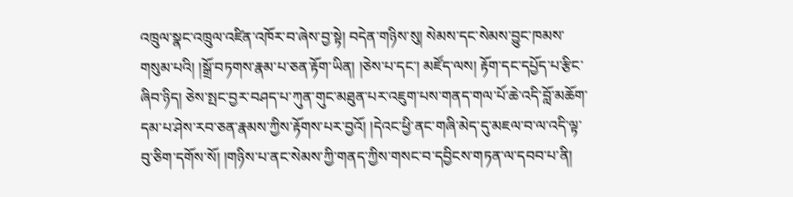འཁྲུལ་སྣང་འཁྲུལ་འཛིན་འཁོར་བ་ཞེས་བྱ་སྟེ། བདེན་གཉིས་སུ། སེམས་དང་སེམས་བྱུང་ཁམས་གསུམ་པའི། །སྒྲོ་བཏགས་རྣམ་པ་ཅན་རྟོག་ཡིན། །ཅེས་པ་དང་། མཛོད་ལས། རྟོག་དང་དཔྱོད་པ་རྩིང་ཞིབ་ཉིད། ཅེས་སྤང་བྱར་བཤད་པ་ཀུན་གུང་མཐུན་པར་འཇུག་པས་གནད་གལ་པོ་ཆེ་འདི་བློ་མཆོག་དམ་པ་ཤེས་རབ་ཅན་རྣམས་ཀྱིས་རྟོགས་པར་བྱའོ། །དེའང་ཕྱི་ནང་གཞི་མེད་དུ་མཇལ་བ་ལ་འདི་ལྟ་བུ་ཅིག་དགོས་སོ། །གཉིས་པ་ནང་སེམས་ཀྱི་གནད་ཀྱིས་གསང་བ་དབྱིངས་གཏན་ལ་དབབ་པ་ནི།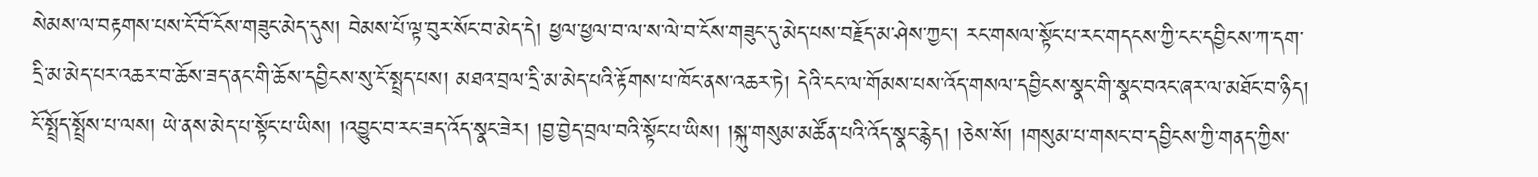སེམས་ལ་བརྟགས་པས་ངོ་བོ་ངོས་གཟུང་མེད་དུས། བེམས་པོ་ལྟ་བུར་སོང་བ་མེད་དེ། ཕྱལ་ཕྱལ་བ་ལ་ས་ལེ་བ་ངོས་གཟུང་དུ་མེད་པས་བརྗོད་མ་ཤེས་ཀྱང་། རང་གསལ་སྟོང་པ་རང་གདངས་ཀྱི་ངང་དབྱིངས་ཀ་དག་དྲི་མ་མེད་པར་འཆར་བ་ཆོས་ཟད་ནང་གི་ཆོས་དབྱིངས་སུ་ངོ་སྤྲད་པས། མཐའ་བྲལ་དྲི་མ་མེད་པའི་རྟོགས་པ་ཁོང་ནས་འཆར་ཏེ། དེའི་ངང་ལ་གོམས་པས་འོད་གསལ་དབྱིངས་སྣང་གི་སྣང་བའང་ཞར་ལ་མཐོང་བ་ཉིད། ངོ་སྤྲོད་སྤྲོས་པ་ལས། ཡེ་ནས་མེད་པ་སྟོང་པ་ཡིས། །འབྱུང་བ་རང་ཟད་འོད་སྣང་ཟེར། །བྱ་བྱེད་བྲལ་བའི་སྟོང་པ་ཡིས། །སྐུ་གསུམ་མཚོན་པའི་འོད་སྣང་རྙེད། །ཅེས་སོ། །གསུམ་པ་གསང་བ་དབྱིངས་ཀྱི་གནད་ཀྱིས་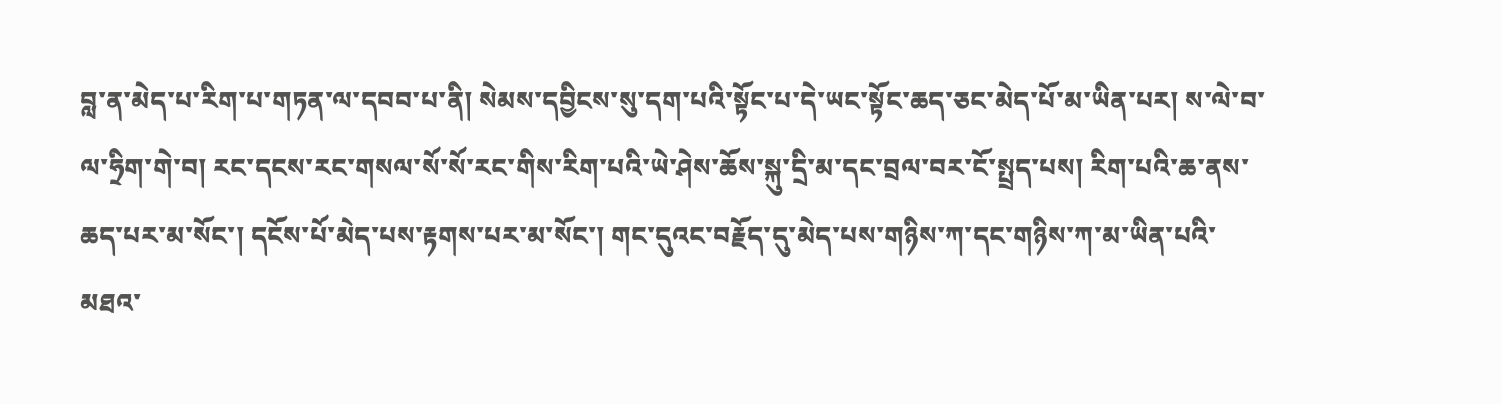བླ་ན་མེད་པ་རིག་པ་གཏན་ལ་དབབ་པ་ནི། སེམས་དབྱིངས་སུ་དག་པའི་སྟོང་པ་དེ་ཡང་སྟོང་ཆད་ཅང་མེད་པོ་མ་ཡིན་པར། ས་ལེ་བ་ལ་ཧྲིག་གེ་བ། རང་དངས་རང་གསལ་སོ་སོ་རང་གིས་རིག་པའི་ཡེ་ཤེས་ཆོས་སྐུ་དྲི་མ་དང་བྲལ་བར་ངོ་སྤྲད་པས། རིག་པའི་ཆ་ནས་ཆད་པར་མ་སོང་། དངོས་པོ་མེད་པས་རྟགས་པར་མ་སོང་། གང་དུའང་བརྗོད་དུ་མེད་པས་གཉིས་ཀ་དང་གཉིས་ཀ་མ་ཡིན་པའི་མཐའ་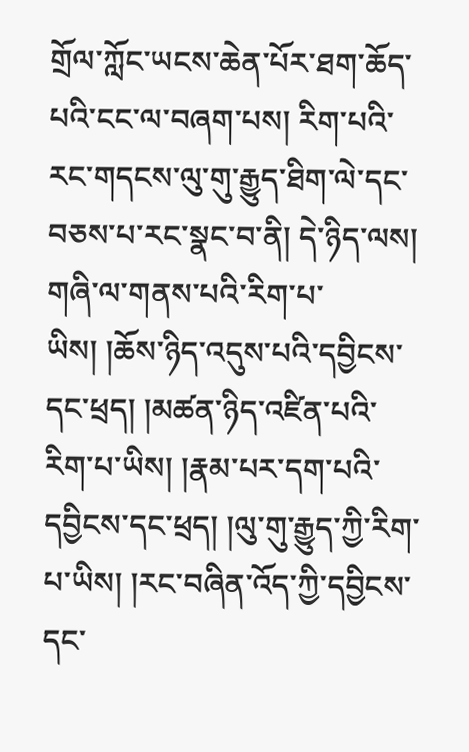གྲོལ་ཀློང་ཡངས་ཆེན་པོར་ཐག་ཆོད་པའི་ངང་ལ་བཞག་པས། རིག་པའི་རང་གདངས་ལུ་གུ་རྒྱུད་ཐིག་ལེ་དང་བཅས་པ་རང་སྣང་བ་ནི། དེ་ཉིད་ལས། གཞི་ལ་གནས་པའི་རིག་པ་ཡིས། །ཆོས་ཉིད་འདུས་པའི་དབྱིངས་དང་ཕྲད། །མཚན་ཉིད་འཛིན་པའི་རིག་པ་ཡིས། །རྣམ་པར་དག་པའི་དབྱིངས་དང་ཕྲད། །ལུ་གུ་རྒྱུད་ཀྱི་རིག་པ་ཡིས། །རང་བཞིན་འོད་ཀྱི་དབྱིངས་དང་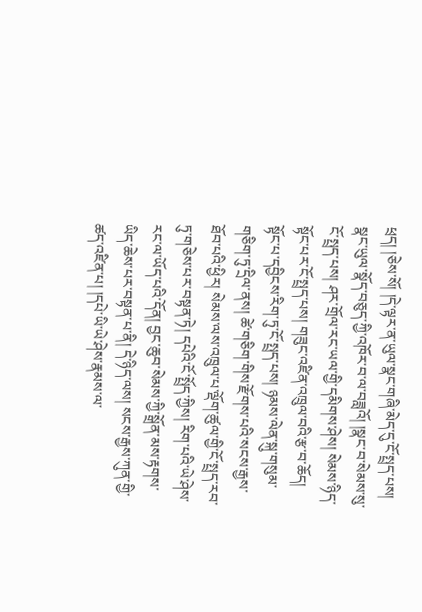ཕྲད། །ཅེས་སོ། །དེ་ལྟར་ན་ཡུལ་སྣང་གཞི་མེད་དུ་ངོ་སྤྲད་པས། སྣང་ཡུལ་སྣོད་བཅུད་ཀྱི་འཁོར་བ་ལ་བཟླའོ། །སྣང་བ་སེམས་སུ་ངོ་སྤྲད་པས། ཤར་གྲོལ་རང་ཡལ་གྱི་དམིགས་ཤེས། སེམས་ཉིད་སྟོང་པར་ངོ་སྤྲད་པས། གཟུང་འཛིན་འཁྲུལ་བའི་རྩ་བ་ཆོད། སྟོང་པ་དབྱིངས་རིག་ཏུ་ངོ་སྤྲད་པས། ཉམས་ལེན་སྐུ་གསུམ་གཅིག་ཏུ་དྲིལ་ནས། ཚེ་གཅིག་གིས་རྫོགས་པའི་སངས་རྒྱས་ཐོབ་པའི་ཕྱིར། སེམས་ལས་འཁྲུལ་པ་ལྡོག་ཚུལ་གྱི་ངོ་སྤྲད་རབ་ཏུ་གཅེས་པར་བསྟན་ཏེ། དཔེའི་ངོ་སྤྲོད་ཀྱིས། རིག་པའི་ཡེ་ཤེས་རང་ལ་ཡོད་པའི་དོན། བྱང་ཆུབ་སེམས་ཀྱི་སྒྲོན་མས་རྟགས་ཡིད་ཆེས་པར་བསྟན་པ་ནི། དེ་ཉིད་ལས། སངས་རྒྱས་ཀུན་གྱི་ཚད་འཛིན་པ། །དཔེ་ཡི་ཡེ་ཤེས་རྣམས་ལ་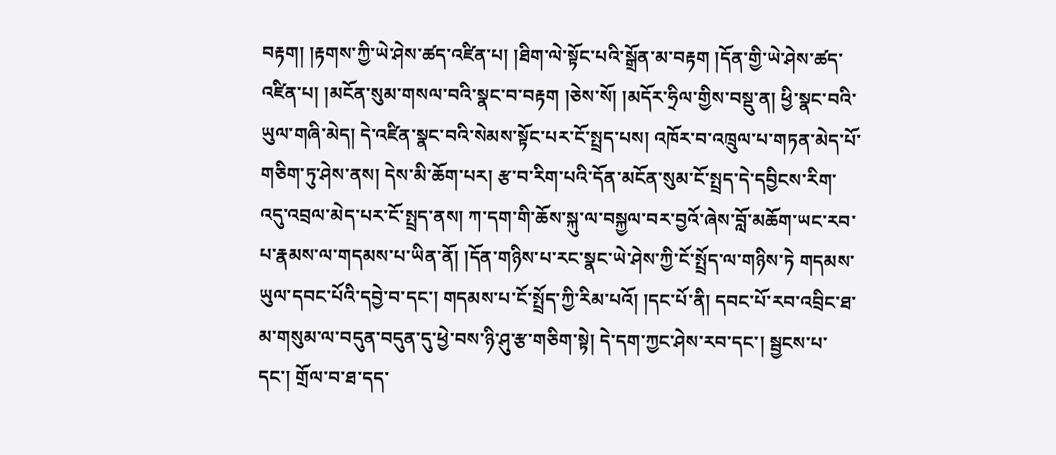བརྟག། །རྟགས་ཀྱི་ཡེ་ཤེས་ཚད་འཛིན་པ། །ཐིག་ལེ་སྟོང་པའི་སྒྲོན་མ་བརྟག །དོན་གྱི་ཡེ་ཤེས་ཚད་འཛིན་པ། །མངོན་སུམ་གསལ་བའི་སྣང་བ་བརྟག །ཅེས་སོ། །མདོར་ཧྲིལ་གྱིས་བསྡུ་ན། ཕྱི་སྣང་བའི་ཡུལ་གཞི་མེད། དེ་འཛིན་སྣང་བའི་སེམས་སྟོང་པར་ངོ་སྤྲད་པས། འཁོར་བ་འཁྲུལ་པ་གཏན་མེད་པོ་གཅིག་ཏུ་ཤེས་ནས། དེས་མི་ཆོག་པར། རྩ་བ་རིག་པའི་དོན་མངོན་སུམ་ངོ་སྤྲད་དེ་དབྱིངས་རིག་འདུ་འབྲལ་མེད་པར་ངོ་སྤྲད་ནས། ཀ་དག་གི་ཆོས་སྐུ་ལ་བསྐྱལ་བར་བྱའོ་ཞེས་བློ་མཆོག་ཡང་རབ་པ་རྣམས་ལ་གདམས་པ་ཡིན་ནོ། །དོན་གཉིས་པ་རང་སྣང་ཡེ་ཤེས་ཀྱི་ངོ་སྤྲོད་ལ་གཉིས་ཏེ གདམས་ཡུལ་དབང་པོའི་དབྱེ་བ་དང་། གདམས་པ་ངོ་སྤྲོད་ཀྱི་རིམ་པའོ། །དང་པོ་ནི། དབང་པོ་རབ་འབྲིང་ཐ་མ་གསུམ་ལ་བདུན་བདུན་དུ་ཕྱེ་བས་ཉི་ཤུ་རྩ་གཅིག་སྟེ། དེ་དག་ཀྱང་ཤེས་རབ་དང་། སྦྱངས་པ་དང་། གྲོལ་བ་ཐ་དད་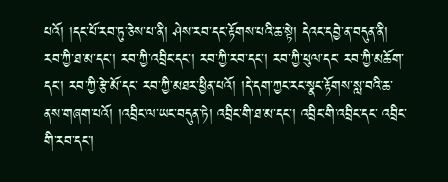པའོ། །དང་པོ་རབ་ཏུ་ཅེས་པ་ནི། ཤེས་རབ་དང་རྟོགས་པའི་ཆ་སྟེ། དེའང་དབྱེ་ན་བདུན་ནི། རབ་ཀྱི་ཐ་མ་དང་། རབ་ཀྱི་འབྲིང་དང་། རབ་ཀྱི་རབ་དང་། རབ་ཀྱི་ཕུལ་དང་ རབ་ཀྱི་མཆོག་དང་། རབ་ཀྱི་རྩེ་མོ་དང་ རབ་ཀྱི་མཐར་ཕྱིན་པའོ། །དེ་དག་ཀྱང་རང་སྣང་རྟོགས་སླ་བའི་ཆ་ནས་གཞག་པའོ། །འབྲིང་ལ་ཡང་བདུན་ཏེ། འབྲིང་གི་ཐ་མ་དང་། འབྲིང་གི་འབྲིང་དང་ འབྲིང་གི་རབ་དང་།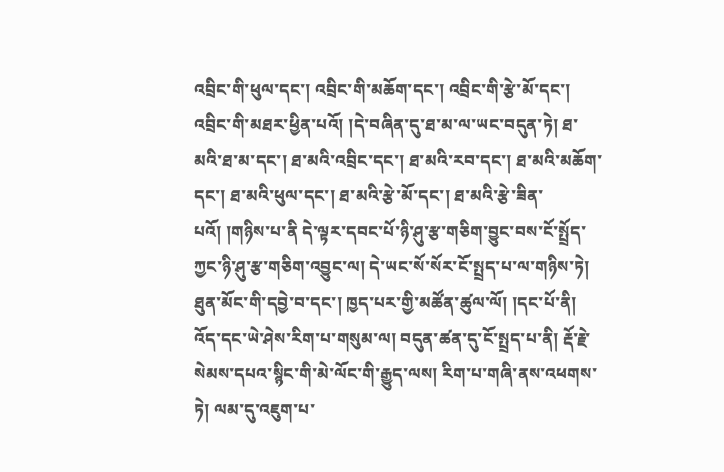འབྲིང་གི་ཕུལ་དང་། འབྲིང་གི་མཆོག་དང་། འབྲིང་གི་རྩེ་མོ་དང་། འབྲིང་གི་མཐར་ཕྱིན་པའོ། །དེ་བཞིན་དུ་ཐ་མ་ལ་ཡང་བདུན་ཏེ། ཐ་མའི་ཐ་མ་དང་། ཐ་མའི་འབྲིང་དང་། ཐ་མའི་རབ་དང་། ཐ་མའི་མཆོག་དང་། ཐ་མའི་ཕུལ་དང་། ཐ་མའི་རྩེ་མོ་དང་། ཐ་མའི་རྩེ་ཟིན་པའོ། །གཉིས་པ་ནི དེ་ལྟར་དབང་པོ་ཉི་ཤུ་རྩ་གཅིག་བྱུང་བས་ངོ་སྤྲོད་ཀྱང་ཉི་ཤུ་རྩ་གཅིག་འབྱུང་ལ། དེ་ཡང་སོ་སོར་ངོ་སྤྲད་པ་ལ་གཉིས་ཏེ། ཐུན་མོང་གི་དབྱེ་བ་དང་། ཁྱད་པར་གྱི་མཚོན་ཚུལ་ལོ། །དང་པོ་ནི། འོད་དང་ཡེ་ཤེས་རིག་པ་གསུམ་ལ། བདུན་ཚན་དུ་ངོ་སྤྲད་པ་ནི། རྡོ་རྗེ་སེམས་དཔའ་སྙིང་གི་མེ་ལོང་གི་རྒྱུད་ལས། རིག་པ་གཞི་ནས་འཕགས་ཏེ། ལམ་དུ་འཇུག་པ་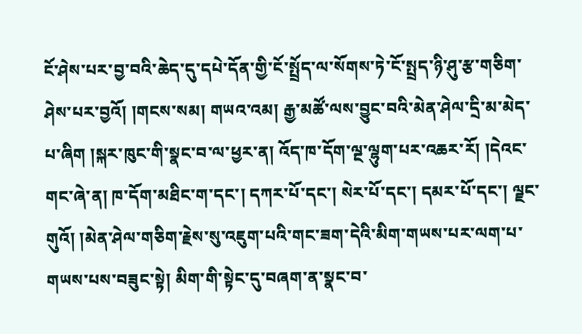ངོ་ཤེས་པར་བྱ་བའི་ཆེད་དུ་དཔེ་དོན་གྱི་ངོ་སྤྲོད་ལ་སོགས་ཏེ་ངོ་སྤྲད་ཉི་ཤུ་རྩ་གཅིག་ཤེས་པར་བྱའོ། །གངས་སམ། གཡའ་འམ། རྒྱ་མཚོ་ལས་བྱུང་བའི་མེན་ཤེལ་དྲི་མ་མེད་པ་ཞིག །སྐར་ཁུང་གི་སྣང་བ་ལ་ཕྱར་ན། འོད་ཁ་དོག་ལྔ་ལྷུག་པར་འཆར་རོ། །དེའང་གང་ཞེ་ན། ཁ་དོག་མཐིང་ག་དང་། དཀར་པོ་དང་། སེར་པོ་དང་། དམར་པོ་དང་། ལྗང་གུའོ། །མེན་ཤེལ་གཅིག་རྗེས་སུ་འཇུག་པའི་གང་ཟག་དེའི་མིག་གཡས་པར་ལག་པ་གཡས་པས་བཟུང་སྟེ། མིག་གི་སྟེང་དུ་བཞག་ན་སྣང་བ་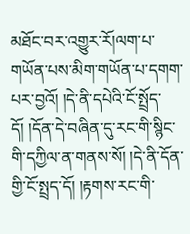མཐོང་བར་འགྱུར་རོ།ལག་པ་གཡོན་པས་མིག་གཡོན་པ་དགག་པར་བྱའོ། །དེ་ནི་དཔེའི་ངོ་སྤྲོད་དོ། །དོན་དེ་བཞིན་དུ་རང་གི་སྙིང་གི་དཀྱིལ་ན་གནས་སོ། །དེ་ནི་དོན་གྱི་ངོ་སྤྲད་དོ། །རྟགས་རང་གི་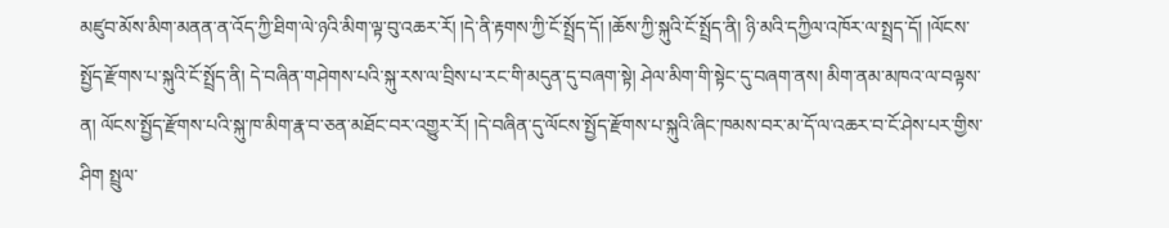མཛུབ་མོས་མིག་མནན་ན་འོད་ཀྱི་ཐིག་ལེ་ཉའི་མིག་ལྟ་བུ་འཆར་རོ། །དེ་ནི་རྟགས་ཀྱི་ངོ་སྤྲོད་དོ། །ཆོས་ཀྱི་སྐུའི་ངོ་སྤྲོད་ནི། ཉི་མའི་དཀྱིལ་འཁོར་ལ་སྤྲད་དོ། །ལོངས་སྤྱོད་རྫོགས་པ་སྐུའི་ངོ་སྤྲོད་ནི། དེ་བཞིན་གཤེགས་པའི་སྐུ་རས་ལ་བྲིས་པ་རང་གི་མདུན་དུ་བཞག་སྟེ། ཤེལ་མིག་གི་སྟེང་དུ་བཞག་ནས། མིག་ནམ་མཁའ་ལ་བལྟས་ན། ལོངས་སྤྱོད་རྫོགས་པའི་སྐུ་ཁ་མིག་རྣ་བ་ཅན་མཐོང་བར་འགྱུར་རོ། །དེ་བཞིན་དུ་ལོངས་སྤྱོད་རྫོགས་པ་སྐུའི་ཞིང་ཁམས་བར་མ་དོ་ལ་འཆར་བ་ངོ་ཤེས་པར་གྱིས་ཤིག སྤྲུལ་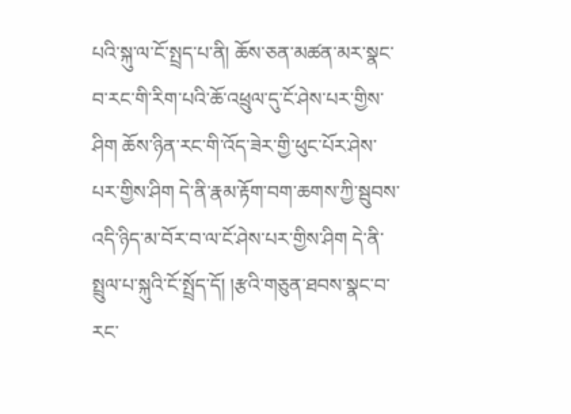པའི་སྐུ་ལ་ངོ་སྤྲད་པ་ནི། ཆོས་ཅན་མཚན་མར་སྣང་བ་རང་གི་རིག་པའི་ཆོ་འཕྲུལ་དུ་ངོ་ཤེས་པར་གྱིས་ཤིག ཆོས་ཉིན་རང་གི་འོད་ཟེར་གྱི་ཕུང་པོར་ཤེས་པར་གྱིས་ཤིག དེ་ནི་རྣམ་རྟོག་བག་ཆགས་ཀྱི་སྦུབས་འདི་ཉིད་མ་བོར་བ་ལ་ངོ་ཤེས་པར་གྱིས་ཤིག དེ་ནི་སྤྲུལ་པ་སྐུའི་ངོ་སྤྲོད་དོ། །རྩའི་གཅུན་ཐབས་སྣང་བ་རང་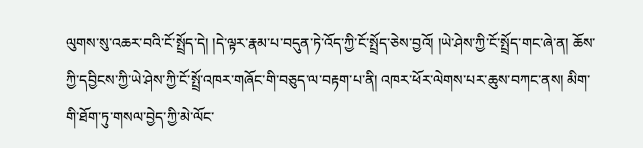ལུགས་སུ་འཆར་བའི་ངོ་སྤྲོད་དེ། །དེ་ལྟར་རྣམ་པ་བདུན་ཏེ་འོད་ཀྱི་ངོ་སྤྲོད་ཅེས་བྱའོ། །ཡེ་ཤེས་ཀྱི་ངོ་སྤྲོད་གང་ཞེ་ན། ཆོས་ཀྱི་དབྱིངས་ཀྱི་ཡེ་ཤེས་ཀྱི་ངོ་སྤྲོ་འཁར་གཞོང་གི་བཅུད་ལ་བརྟག་པ་ནི། འཁར་ཕོར་ལེགས་པར་ཆུས་བཀང་ནས། མིག་གི་ཐོག་ཏུ་གསལ་བྱེད་ཀྱི་མེ་ལོང་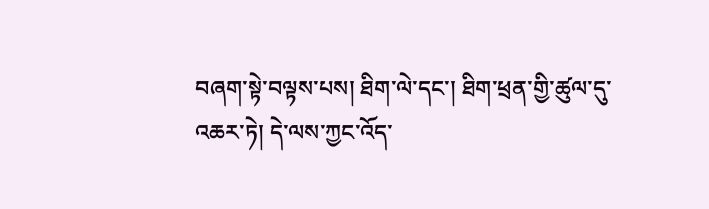བཞག་སྟེ་བལྟས་པས། ཐིག་ལེ་དང་། ཐིག་ཕྲན་གྱི་ཚུལ་དུ་འཆར་ཏེ། དེ་ལས་ཀྱང་འོད་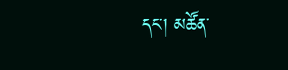དང་། མཚོན་